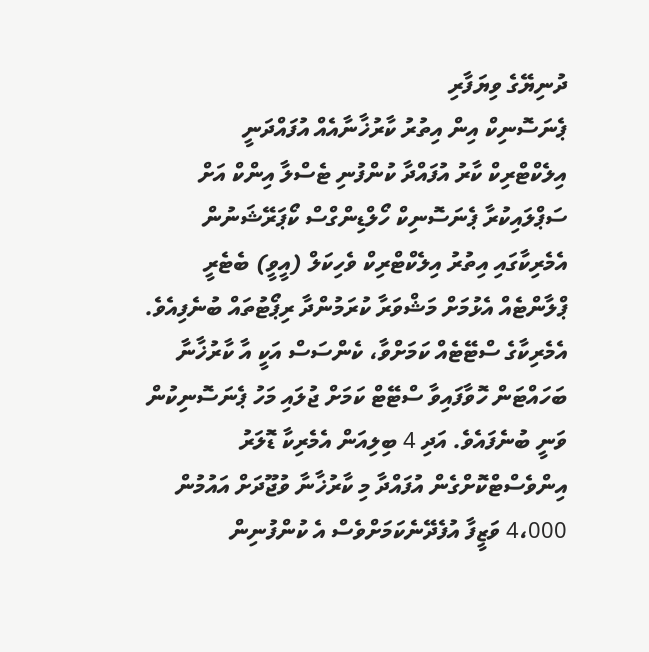ދުނިޔޭގެ ވިޔަފާރި
ޕެނަސޮނިކް އިން އިތުރު ކާރުޚާނާއެއް އުފައްދަނީ
އިލެކްޓްރިކް ކާރު އުފައްދާ ކުންފުނި ޓެސްލާ އިންކް އަށް ސަޕްލައިކުރާ ޕެނަސޮނިކް ހޯލްޑިންގްސް ކޯޕަރޭޝަނުން އެމެރިކާގައި އިތުރު އިލެކްޓްރިކް ވެހިކަލް (އީވީ) ބެޓެރީ ޕްލާންޓެއް އެޅުމަށް މަޝްވަރާ ކުރަމުންދާ ރިޕޯޓުތައް ބުނެފިއެވެ.
އެމެރިކާގެ ސްޓޭޓެއް ކަމަށްވާ، ކެންސަސް އަކީ އާ ކާރުޚާނާ ބަހައްޓަން ހޮވާފައިވާ ސްޓޭޓް ކަމަށް ޖުލައި މަހު ޕެނަސޮނިކުން ވަނީ ބުނެފައެވެ. އަދި 4 ބިލިއަން އެމެރިކާ ޑޮލަރު އިންވެސްޓްކޮށްގެން އުފައްދާ މި ކާރުޚާނާ ވުޖޫދަށް އައުމުން 4،000 ވަޒީފާ އުފެދޭނެކަމަށްވެސް އެ ކުންފުނިން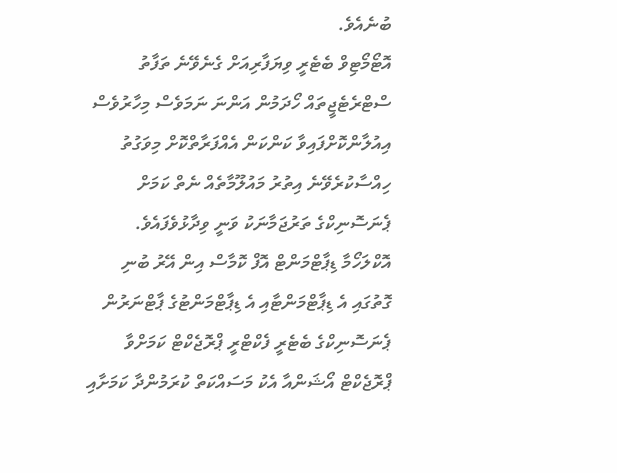ބުނެއެވެ.
އޮޓޯމޯޓިވް ބެޓެރީ ވިޔަފާރިއަށް ގެނެވޭނެ ތަފާތު ސްޓްރެޓެޖީތައް ހޯދަމުން އަންނަ ނަމަވެސް މިހާރުވެސް އިއުލާންކޮށްފައިވާ ކަންކަން އެއްފަރާތްކޮށް މިވަގުތު ހިއްސާކުރެވޭނެ އިތުރު މައުލޫމާތެއް ނެތް ކަމަށް ޕެނަސޮނިކްގެ ތަރުޖަމާނަކު ވަނީ ވިދާޅުވެފައެވެ.
އޮކްލަހޯމާ ޑިޕާޓްމަންޓް އޮފް ކޮމާސް އިން އޭރު ބުނި ގޮތުގައި އެ ޑިޕާޓްމަންޓާއި އެ ޑިޕާޓްމަންޓުގެ ޕާޓްނަރުން ޕެނަސޮނިކްގެ ބެޓެރީ ފެކްޓްރީ ޕްރޮޖެކްޓް ކަމަށްވާ ޕްރޮޖެކްޓް އޯޝަންއާ އެކު މަސައްކަތް ކުރަމުންދާ ކަމަށާއި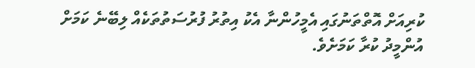ކުރިއަށް އޮތްތަނުގައި އެމީހުންނާ އެކު އިތުރު ފުރުސަތުތަކެއް ލިބޭނެ ކަމަށް އުންމީދު ކުރާ ކަމަށެވެ.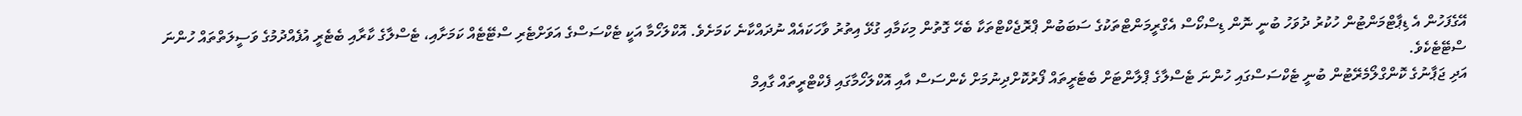އޭގެފަހުން އެ ޑިޕާޓްމަންޓުން ހުކުރު ދުވަހު ބުނީ ނޮން ޑިސްކޯސް އެގްރީމަންޓްތަކުގެ ސަބަބުން ޕްރޮޖެކްޓްތަކާ ބެހޭ ގޮތުން މިކަމާއި ގުޅޭ އިތުރު ވާހަކައެއް ނުދައްކާނެ ކަމަށެވެ. އޮކްލަހޯމާ އަކީ ޓެކްސަސްގެ އަވަށްޓެރި ސްޓޭޓެއް ކަމަށާއި، ޓެސްލާގެ ކާރާއި ބެޓެރީ އުފެއްދުމުގެ ވަސީލަތްތައް ހުންނަ ސްޓޭޓެކެވެ.
އަދި ޖަޕާނުގެ ކޮންގްލޯމެރޭޓުން ބުނީ ޓެކްސަސްގައި ހުންނަ ޓެސްލާގެ ޕްލާންޓަށް ބެޓެރީތައް ފޯރުކޮށްދިނުމަށް ކެންސަސް އާއި އޮކްލަހޯމާގައި ފެކްޓްރީތައް ގާއިމް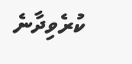ކުރެވިދާނެ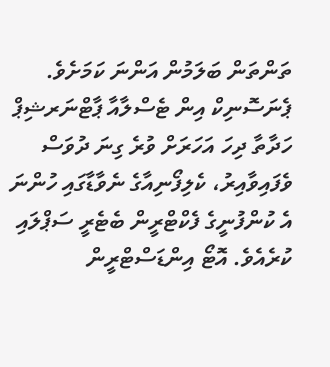ތަންތަން ބަލަމުން އަންނަ ކަމަށެވެ.
ޕެނަސޮނިކް އިން ޓެސްލާއާ ޕާޓްނަރޝިޕް ހަދާތާ ދިހަ އަހަރަށް ވުރެ ގިނަ ދުވަސް ވެފައިވާއިރު، ކެލިފޯނިއާގެ ނެވާޑާގައި ހުންނަ އެ ކުންފުނީގެ ފެކްޓްރީން ބެޓެރީ ސަޕްލައި ކުރެއެވެ. އޮޓޯ އިންޑަސްޓްރީން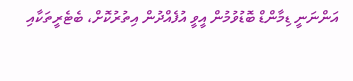އަންނަނީ ޑިމާންޑް ބޮޑުވުމުން އީވީ އުފެއްދުން އިތުރުކޮށް، ބެޓެރީތަކާއި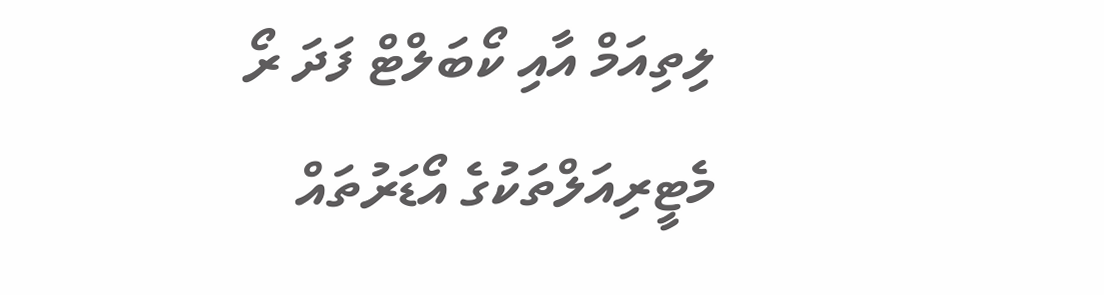ލިތިއަމް އާއި ކޯބަލްޓް ފަދަ ރޯ މެޓީރިއަލްތަކުގެ އޯޑަރުތައް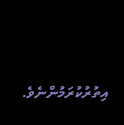އިތުރުކުރަމުންނެވެ.